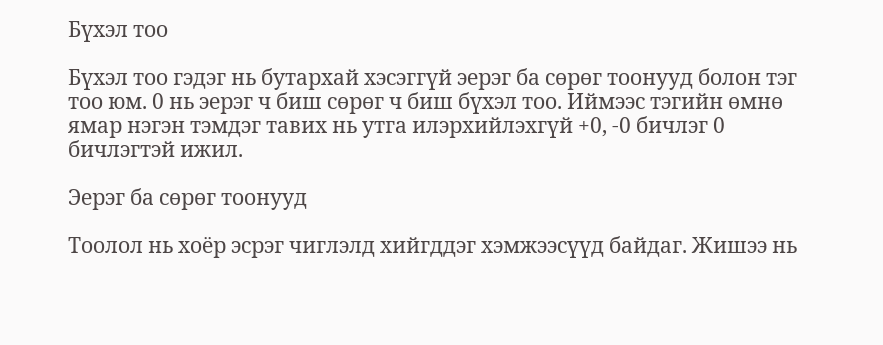Бүхэл тоо

Бүхэл тоо гэдэг нь бутархай хэсэггүй эерэг ба сөрөг тоонууд болон тэг тоо юм. 0 нь эерэг ч биш сөрөг ч биш бүхэл тоо. Иймээс тэгийн өмнө ямар нэгэн тэмдэг тавих нь утга илэрхийлэхгүй +0, -0 бичлэг 0 бичлэгтэй ижил.

Эерэг ба сөрөг тоонууд

Тоолол нь хоёр эсрэг чиглэлд хийгддэг хэмжээсүүд байдаг. Жишээ нь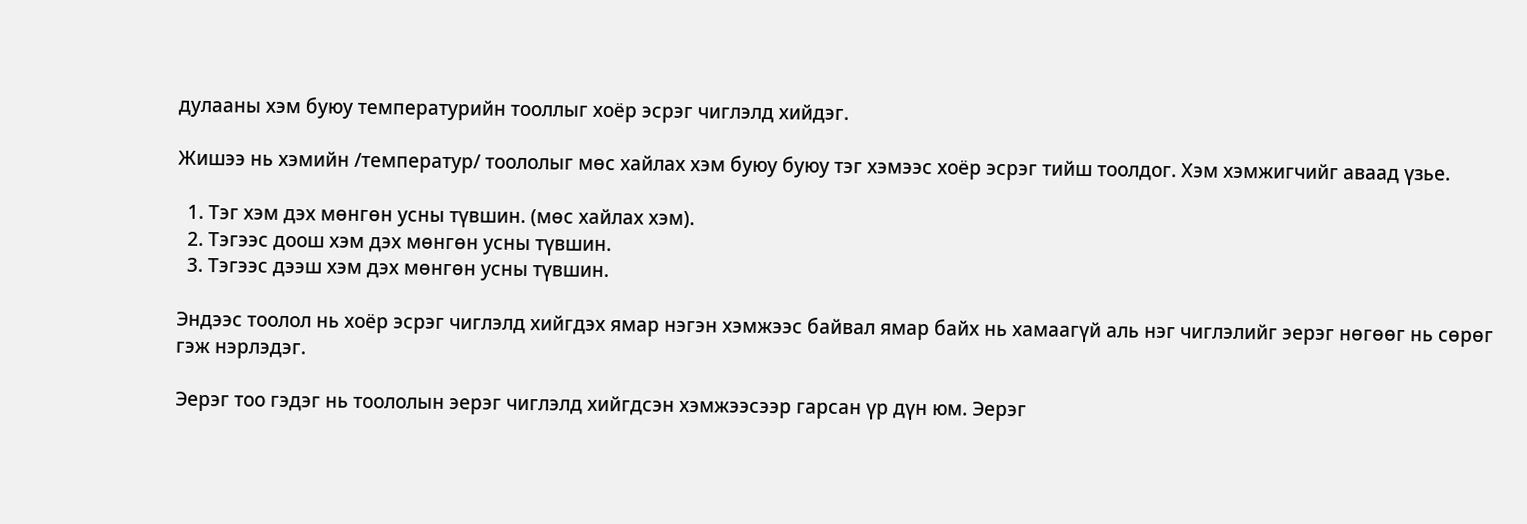дулааны хэм буюу температурийн тооллыг хоёр эсрэг чиглэлд хийдэг.

Жишээ нь хэмийн /температур/ тоололыг мөс хайлах хэм буюу буюу тэг хэмээс хоёр эсрэг тийш тоолдог. Хэм хэмжигчийг аваад үзье.

  1. Тэг хэм дэх мөнгөн усны түвшин. (мөс хайлах хэм).
  2. Тэгээс доош хэм дэх мөнгөн усны түвшин.
  3. Тэгээс дээш хэм дэх мөнгөн усны түвшин.

Эндээс тоолол нь хоёр эсрэг чиглэлд хийгдэх ямар нэгэн хэмжээс байвал ямар байх нь хамаагүй аль нэг чиглэлийг эерэг нөгөөг нь сөрөг гэж нэрлэдэг.

Эерэг тоо гэдэг нь тоололын эерэг чиглэлд хийгдсэн хэмжээсээр гарсан үр дүн юм. Эерэг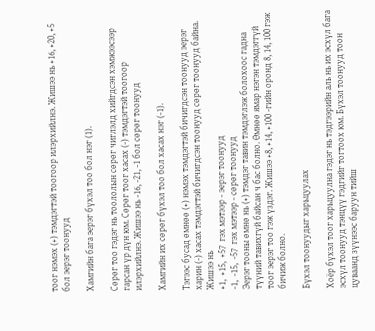тоог нэмэх (+) тэмдэгтэй тоогоор илэрхийлнэ. Жишээ нь +16, +20, +5 бол эерэг тоонууд

Хамгийн бага эерэг бүхэл тоо бол нэг (1).

Сөрөг тоо гэдэг нь тоололын сөрөг чиглэлд хийгдсэн хэмжээсээр гарсан үр дүн юм. Сөрөг тоог хасах (-) тэмдэгтэй тоогоор илэрхийлнэ. Жишээ нь -16, -21, -1 бол сөрөг тоонууд

Хамгийн их сөрөг бүхэл тоо бол хасах нэг (-1).

Тэгээс бусад өмнөө (+) нэмэх тэмдэгтэй бичигдсэн тоонууд эерэг харин (-) хасах тэмдэгтэй бичигдсэн тоонууд сөрөг тоонууд байна.
Жишээ нь
+1,  +15,  +57  гэх мэтээр - эерэг тоонууд
-1,  -15,  -57  гэх мэтээр - сөрөг тоонууд
Эерэг тооны өмнө нь (+) тэмдэг тавин тэмдэглэж болохоос гадна түүний тавихгүй байсан ч бас болно. Өмнөө ямар нэгэн тэмдэггүй тоог эерэг тоо гэж үздэг. Жишээ +8, +14, +100 -гийн оронд 8, 14, 100 гэж бичиж болно.

Бүхэл тоонуудыг харьцуулах

Хоёр бүхэл тоог харьцуулна гэдэг нь тэдгээрийн аль нь их эсхүл бага эсхүл тоонууд тэнцүү гэдгийг тогтоох юм. Бүхэл тоонууд тоон цуваанд зүүнээс баруун тийш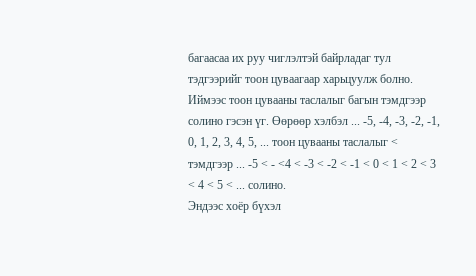багаасаа их руу чиглэлтэй байрладаг тул тэдгээрийг тоон цуваагаар харьцуулж болно. Иймээс тоон цувааны таслалыг багын тэмдгээр солино гэсэн үг. Өөрөөр хэлбэл ... -5, -4, -3, -2, -1, 0, 1, 2, 3, 4, 5, ... тоон цувааны таслалыг < тэмдгээр ... -5 < - <4 < -3 < -2 < -1 < 0 < 1 < 2 < 3 < 4 < 5 < ... солино.
Эндээс хоёр бүхэл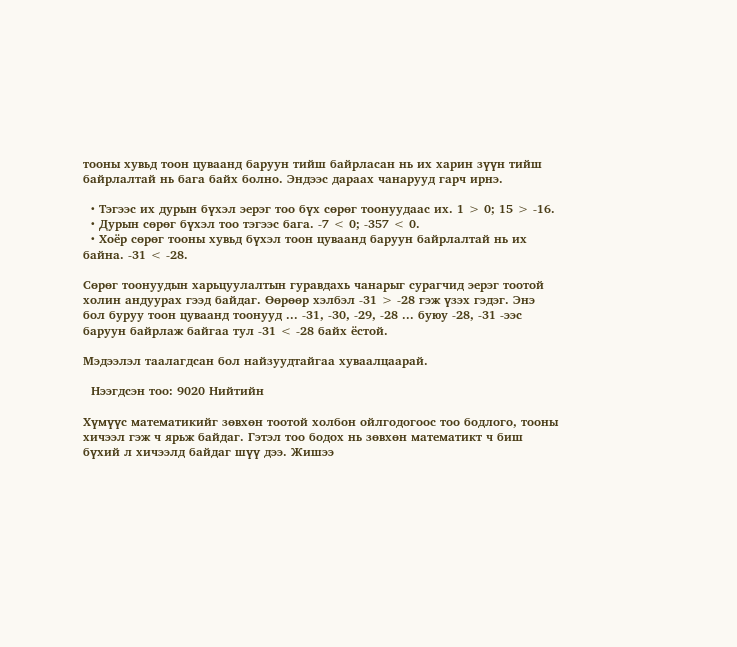тооны хувьд тоон цуваанд баруун тийш байрласан нь их харин зүүн тийш байрлалтай нь бага байх болно. Эндээс дараах чанарууд гарч ирнэ.

  • Тэгээс их дурын бүхэл эерэг тоо бүх сөрөг тоонуудаас их. 1 > 0; 15 > -16.
  • Дурын сөрөг бүхэл тоо тэгээс бага. -7 < 0; -357 < 0.
  • Хоёр сөрөг тооны хувьд бүхэл тоон цуваанд баруун байрлалтай нь их байна. -31 < -28.

Сөрөг тоонуудын харьцуулалтын гуравдахь чанарыг сурагчид эерэг тоотой холин андуурах гээд байдаг. Өөрөөр хэлбэл -31 > -28 гэж үзэх гэдэг. Энэ бол буруу тоон цуваанд тоонууд ... -31, -30, -29, -28 ... буюу -28, -31 -ээс баруун байрлаж байгаа тул -31 < -28 байх ёстой.

Мэдээлэл таалагдсан бол найзуудтайгаа хуваалцаарай.

  Нээгдсэн тоо: 9020 Нийтийн

Хүмүүс математикийг зөвхөн тоотой холбон ойлгодогоос тоо бодлого, тооны хичээл гэж ч ярьж байдаг. Гэтэл тоо бодох нь зөвхөн математикт ч биш бүхий л хичээлд байдаг шүү дээ. Жишээ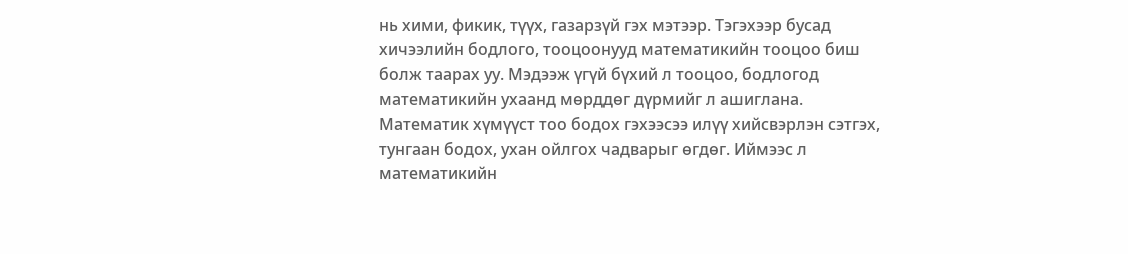нь хими, фикик, түүх, газарзүй гэх мэтээр. Тэгэхээр бусад хичээлийн бодлого, тооцоонууд математикийн тооцоо биш болж таарах уу. Мэдээж үгүй бүхий л тооцоо, бодлогод математикийн ухаанд мөрддөг дүрмийг л ашиглана. Математик хүмүүст тоо бодох гэхээсээ илүү хийсвэрлэн сэтгэх, тунгаан бодох, ухан ойлгох чадварыг өгдөг. Иймээс л математикийн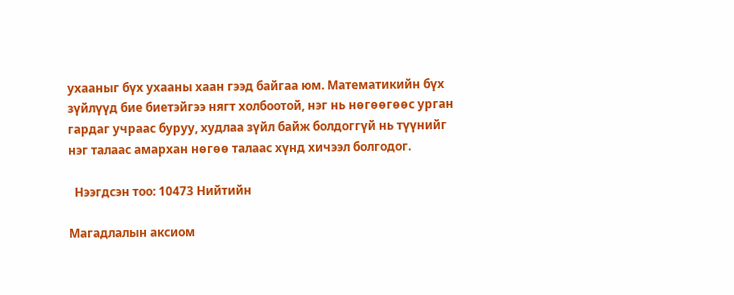ухааныг бүх ухааны хаан гээд байгаа юм. Математикийн бүх зүйлүүд бие биетэйгээ нягт холбоотой, нэг нь нөгөөгөөс урган гардаг учраас буруу, худлаа зүйл байж болдоггүй нь түүнийг нэг талаас амархан нөгөө талаас хүнд хичээл болгодог.

  Нээгдсэн тоо: 10473 Нийтийн

Магадлалын аксиом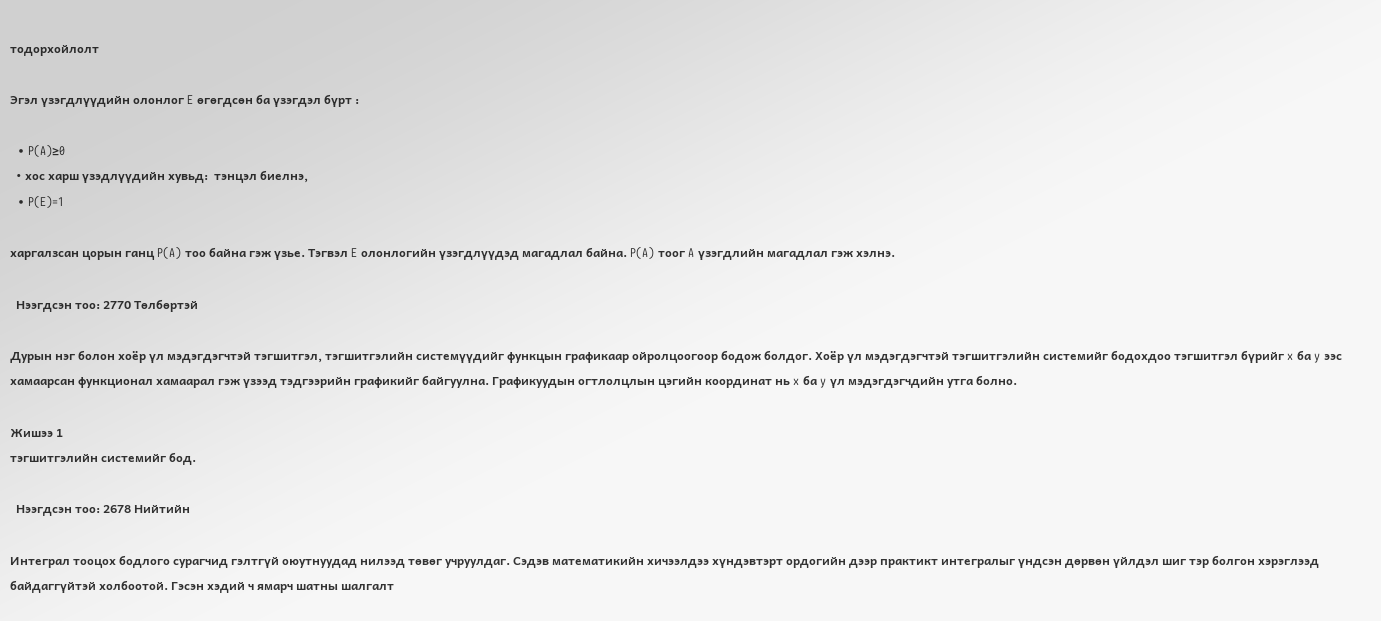тодорхойлолт

Эгэл үзэгдлүүдийн олонлог E өгөгдсөн ба үзэгдэл бүрт :

  • P(A)≥0
  • хос харш үзэдлүүдийн хувьд:  тэнцэл биелнэ,
  • P(E)=1

харгалзсан цорын ганц P(A) тоо байна гэж үзье. Тэгвэл E олонлогийн үзэгдлүүдэд магадлал байна. P(A) тоог A үзэгдлийн магадлал гэж хэлнэ.

  Нээгдсэн тоо: 2770 Төлбөртэй

Дурын нэг болон хоёр үл мэдэгдэгчтэй тэгшитгэл, тэгшитгэлийн системүүдийг функцын графикаар ойролцоогоор бодож болдог. Хоёр үл мэдэгдэгчтэй тэгшитгэлийн системийг бодохдоо тэгшитгэл бүрийг x ба y ээс хамаарсан функционал хамаарал гэж үзээд тэдгээрийн графикийг байгуулна. Графикуудын огтлолцлын цэгийн координат нь x ба y үл мэдэгдэгчдийн утга болно.

Жишээ 1
тэгшитгэлийн системийг бод.

  Нээгдсэн тоо: 2678 Нийтийн

Интеграл тооцох бодлого сурагчид гэлтгүй оюутнуудад нилээд төвөг учруулдаг. Сэдэв математикийн хичээлдээ хүндэвтэрт ордогийн дээр практикт интегралыг үндсэн дөрвөн үйлдэл шиг тэр болгон хэрэглээд байдаггүйтэй холбоотой. Гэсэн хэдий ч ямарч шатны шалгалт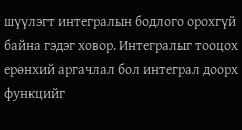шүүлэгт интегралын бодлого орохгүй байна гэдэг ховор. Интегралыг тооцох ерөнхий аргачлал бол интеграл доорх функцийг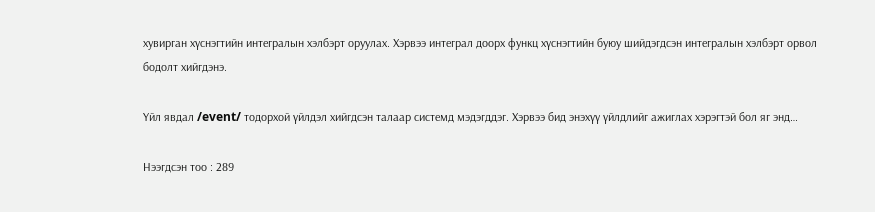хувирган хүснэгтийн интегралын хэлбэрт оруулах. Хэрвээ интеграл доорх функц хүснэгтийн буюу шийдэгдсэн интегралын хэлбэрт орвол бодолт хийгдэнэ.

Үйл явдал /event/ тодорхой үйлдэл хийгдсэн талаар системд мэдэгддэг. Хэрвээ бид энэхүү үйлдлийг ажиглах хэрэгтэй бол яг энд…

Нээгдсэн тоо : 289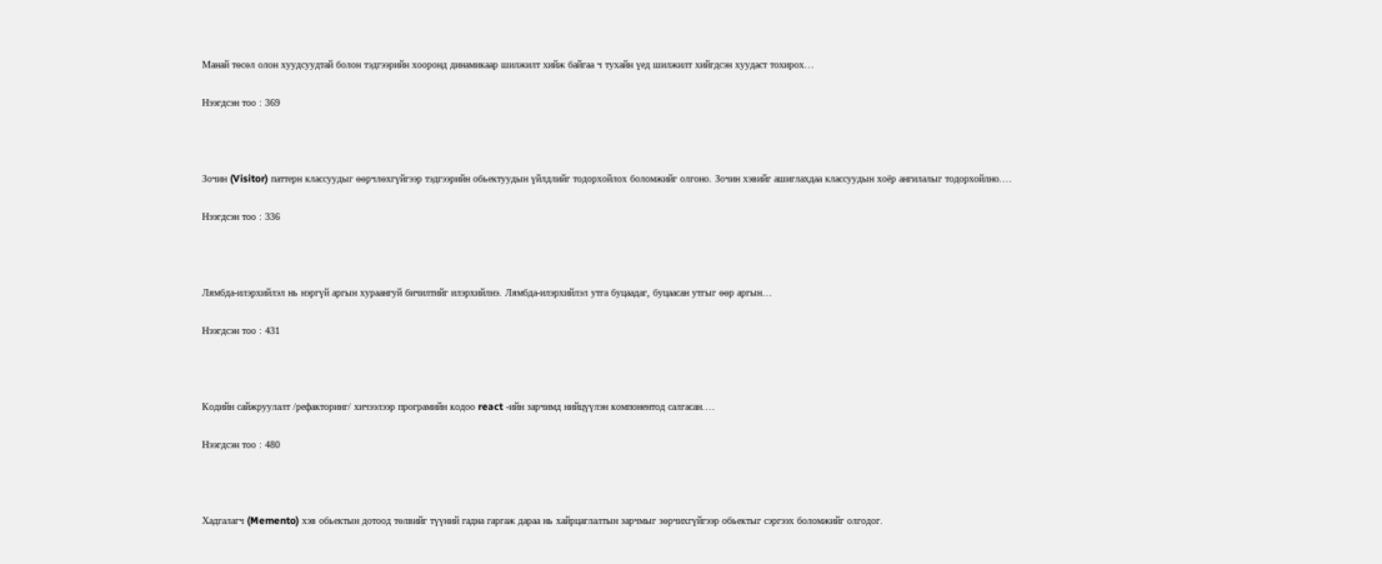Манай төсөл олон хуудсуудтай болон тэдгээрийн хооронд динамикаар шилжилт хийж байгаа ч тухайн үед шилжилт хийгдсэн хуудаст тохирох…

Нээгдсэн тоо : 369



Зочин (Visitor) паттерн классуудыг өөрчлөхгүйгээр тэдгээрийн обьектуудын үйлдлийг тодорхойлох боломжийг олгоно. Зочин хэвийг ашиглахдаа классуудын хоёр ангилалыг тодорхойлно.…

Нээгдсэн тоо : 336



Лямбда-илэрхийлэл нь нэргүй аргын хураангуй бичилтийг илэрхийлнэ. Лямбда-илэрхийлэл утга буцаадаг, буцаасан утгыг өөр аргын…

Нээгдсэн тоо : 431



Кодийн сайжруулалт /рефакторинг/ хичээлээр програмийн кодоо react -ийн зарчимд нийцүүлэн компонентод салгасан.…

Нээгдсэн тоо : 480



Хадгалагч (Memento) хэв обьектын дотоод төлвийг түүний гадна гаргаж дараа нь хайрцаглалтын зарчмыг зөрчихгүйгээр обьектыг сэргээх боломжийг олгодог.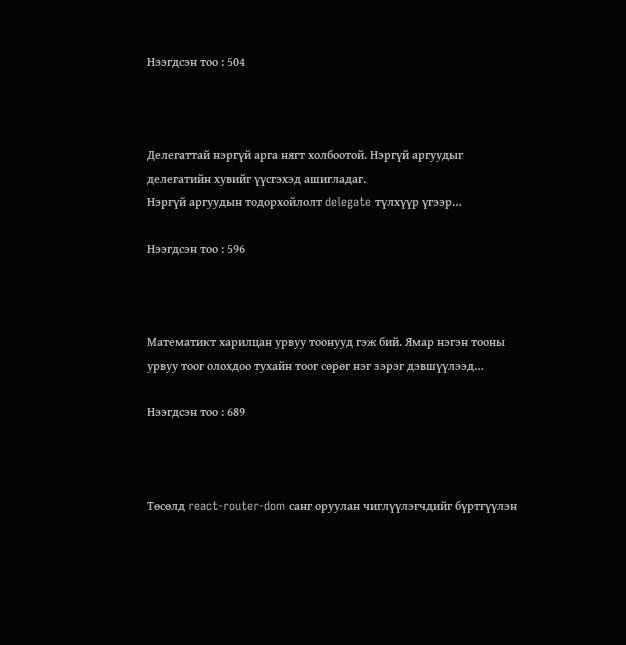Нээгдсэн тоо : 504



Делегаттай нэргүй арга нягт холбоотой. Нэргүй аргуудыг делегатийн хувийг үүсгэхэд ашигладаг.
Нэргүй аргуудын тодорхойлолт delegate түлхүүр үгээр…

Нээгдсэн тоо : 596



Математикт харилцан урвуу тоонууд гэж бий. Ямар нэгэн тооны урвуу тоог олохдоо тухайн тоог сөрөг нэг зэрэг дэвшүүлээд…

Нээгдсэн тоо : 689



Төсөлд react-router-dom санг оруулан чиглүүлэгчдийг бүртгүүлэн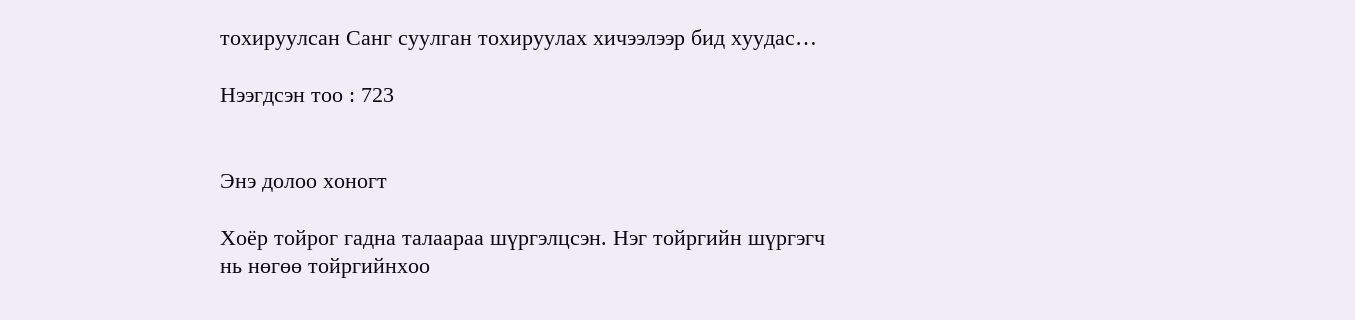тохируулсан Санг суулган тохируулах хичээлээр бид хуудас…

Нээгдсэн тоо : 723


Энэ долоо хоногт

Хоёр тойрог гадна талаараа шүргэлцсэн. Нэг тойргийн шүргэгч нь нөгөө тойргийнхоо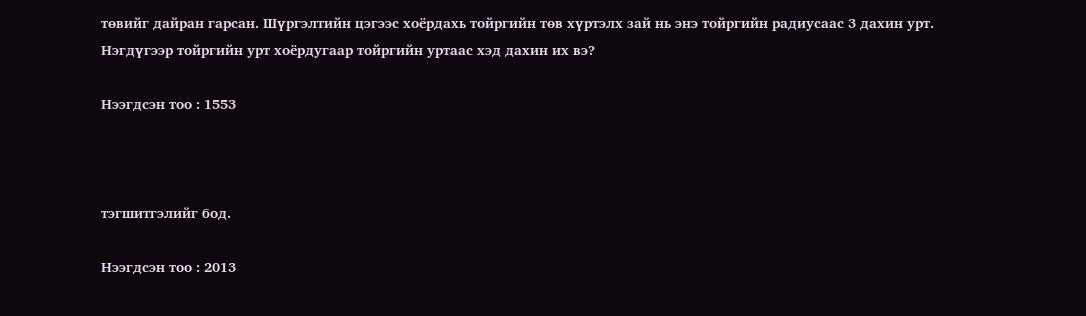төвийг дайран гарсан. Шүргэлтийн цэгээс хоёрдахь тойргийн төв хүртэлх зай нь энэ тойргийн радиусаас 3 дахин урт. Нэгдүгээр тойргийн урт хоёрдугаар тойргийн уртаас хэд дахин их вэ?

Нээгдсэн тоо : 1553



тэгшитгэлийг бод.

Нээгдсэн тоо : 2013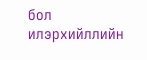бол илэрхийллийн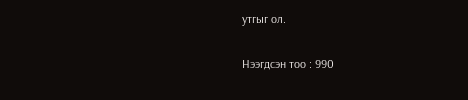утгыг ол.

Нээгдсэн тоо : 990